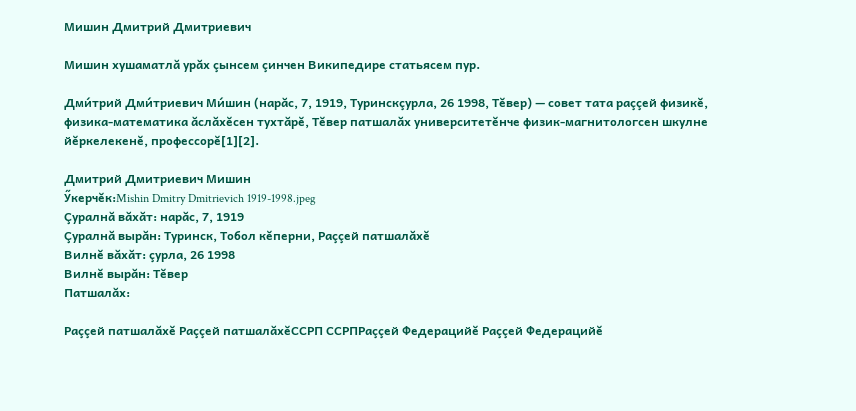Мишин Дмитрий Дмитриевич

Мишин хушаматлă урăх çынсем çинчен Википедире статьясем пур.

Дми́трий Дми́триевич Ми́шин (нарăс, 7, 1919, Туринскçурла, 26 1998, Тĕвер) — совет тата раççей физикĕ, физика-математика ăслăхĕсен тухтăрĕ, Тĕвер патшалăх университетĕнче физик-магнитологсен шкулне йĕркелекенĕ, профессорĕ[1][2].

Дмитрий Дмитриевич Мишин
Ӳкерчĕк:Mishin Dmitry Dmitrievich 1919-1998.jpeg
Çуралнă вăхăт: нарăс, 7, 1919
Çуралнă вырăн: Туринск, Тобол кĕперни, Раççей патшалăхĕ
Вилнĕ вăхăт: çурла, 26 1998
Вилнĕ вырăн: Тĕвер
Патшалăх:

Раççей патшалăхĕ Раççей патшалăхĕССРП ССРПРаççей Федерацийĕ Раççей Федерацийĕ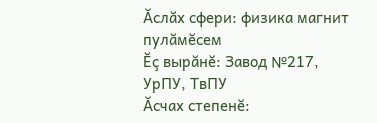Ăслăх сфери: физика магнит пулăмĕсем
Ĕç вырăнĕ: Завод №217, УрПУ, ТвПУ
Ăсчах степенĕ: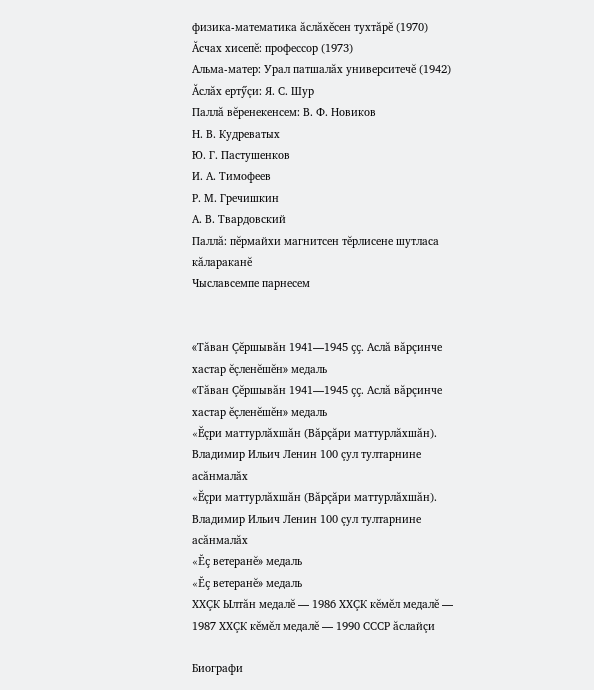физика-математика ăслăхĕсен тухтăрĕ (1970)
Ăсчах хисепĕ: профессор (1973)
Альма-матер: Урал патшалăх университечĕ (1942)
Ăслăх ертӳçи: Я. С. Шур
Паллă вĕренекенсем: В. Ф. Новиков
Н. В. Кудреватых
Ю. Г. Пастушенков
И. А. Тимофеев
Р. М. Гречишкин
А. В. Твардовский
Паллă: пĕрмайхи магнитсен тĕрлисене шутласа кăлараканĕ
Чыславсемпе парнесем


«Тăван Çĕршывăн 1941—1945 çç. Аслă вăрçинче хастар ĕçленĕшĕн» медаль
«Тăван Çĕршывăн 1941—1945 çç. Аслă вăрçинче хастар ĕçленĕшĕн» медаль
«Ĕçри маттурлăхшăн (Вăрçăри маттурлăхшăн). Владимир Ильич Ленин 100 çул тултарнине асăнмалăх
«Ĕçри маттурлăхшăн (Вăрçăри маттурлăхшăн). Владимир Ильич Ленин 100 çул тултарнине асăнмалăх
«Ĕç ветеранĕ» медаль
«Ĕç ветеранĕ» медаль
ХХÇК Ылтăн медалĕ — 1986 ХХÇК кĕмĕл медалĕ — 1987 ХХÇК кĕмĕл медалĕ — 1990 СССР ăслайçи

Биографи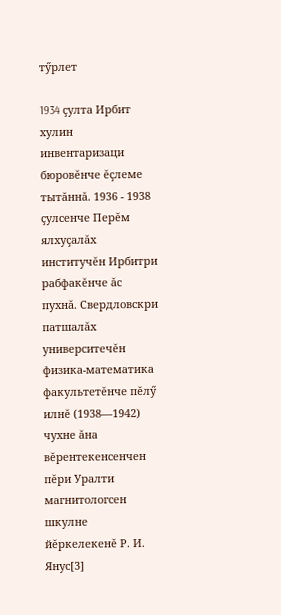тӳрлет

1934 çулта Ирбит хулин инвентаризаци бюровĕнче ĕçлеме тытăннă. 1936 - 1938 çулсенче Перĕм ялхуçалăх институчĕн Ирбитри рабфакĕнче ăс пухнă. Свердловскри патшалăх университечĕн физика-математика факультетĕнче пĕлӳ илнĕ (1938—1942) чухне ăна вĕрентекенсенчен пĕри Уралти магнитологсен шкулне йĕркелекенĕ Р. И. Янус[3]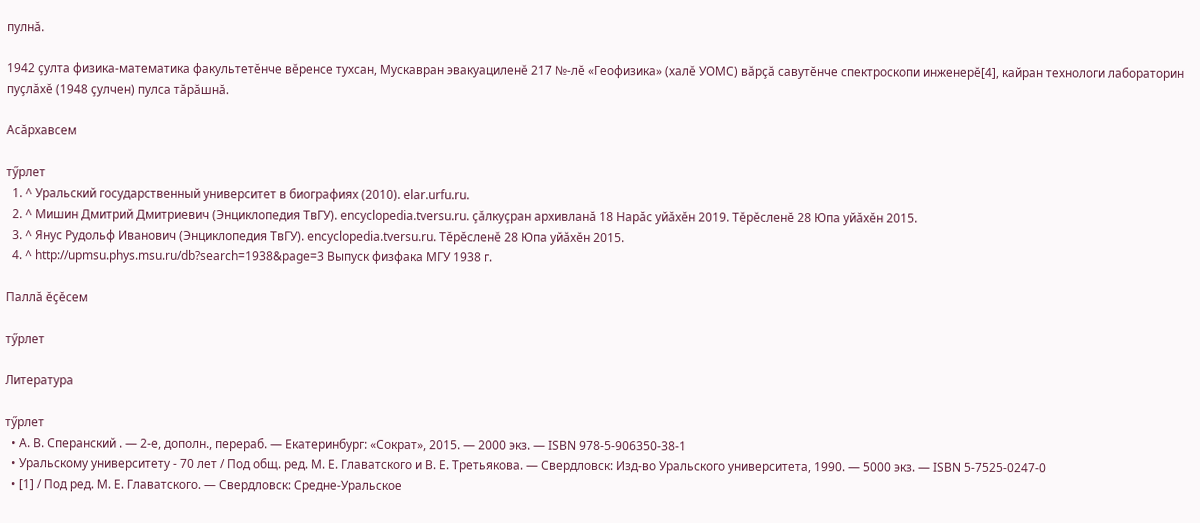пулнă.

1942 çулта физика-математика факультетĕнче вĕренсе тухсан, Мускавран эвакуациленĕ 217 №-лĕ «Геофизика» (халĕ УОМС) вăрçă савутĕнче спектроскопи инженерĕ[4], кайран технологи лабораторин пуçлăхĕ (1948 çулчен) пулса тăрăшнă.

Асăрхавсем

тӳрлет
  1. ^ Уральский государственный университет в биографиях (2010). elar.urfu.ru.
  2. ^ Мишин Дмитрий Дмитриевич (Энциклопедия ТвГУ). encyclopedia.tversu.ru. çăлкуçран архивланă 18 Нарӑс уйӑхӗн 2019. Тĕрĕсленĕ 28 Юпа уйӑхӗн 2015.
  3. ^ Янус Рудольф Иванович (Энциклопедия ТвГУ). encyclopedia.tversu.ru. Тĕрĕсленĕ 28 Юпа уйӑхӗн 2015.
  4. ^ http://upmsu.phys.msu.ru/db?search=1938&page=3 Выпуск физфака МГУ 1938 г.

Паллă ĕçĕсем

тӳрлет

Литература

тӳрлет
  • А. В. Сперанский . — 2-е, дополн., перераб. — Екатеринбург: «Сократ», 2015. — 2000 экз. — ISBN 978-5-906350-38-1
  • Уральскому университету - 70 лет / Под общ. ред. М. Е. Главатского и В. Е. Третьякова. — Свердловск: Изд-во Уральского университета, 1990. — 5000 экз. — ISBN 5-7525-0247-0
  • [1] / Под ред. М. Е. Главатского. — Свердловск: Средне-Уральское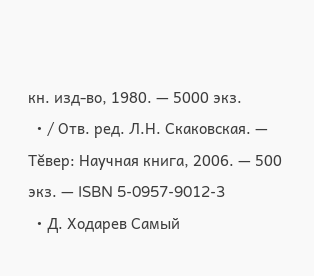кн. изд-во, 1980. — 5000 экз.
  • / Отв. ред. Л.Н. Скаковская. — Тĕвер: Научная книга, 2006. — 500 экз. — ISBN 5-0957-9012-3
  • Д. Ходарев Самый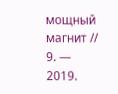мощный магнит // 9. — 2019.